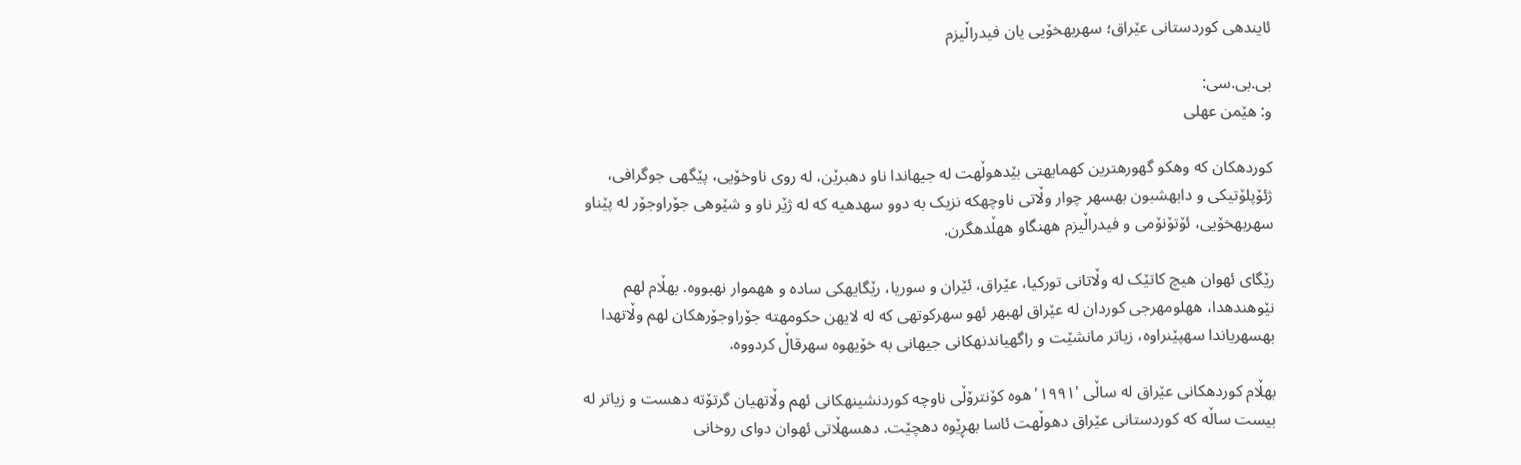ئایندهی کوردستانی عێراق؛ سهربهخۆیی یان فیدراڵیزم

بی.بی.سی:
و: هێمن عهلی

کوردهکان که وهکو گهورهترین کهمایهتی بێدهوڵهت له جیهاندا ناو دهبرێن، له روی ناوخۆیی، پێگهی جوگرافی، ژئۆپلۆتیکی و دابهشبون بهسهر چوار وڵاتی ناوچهکه نزیک به دوو سهدهیه که له ژێر ناو و شێوهی جۆراوجۆر له پێناو سهربهخۆیی، ئۆتۆنۆمی و فیدراڵیزم ههنگاو ههڵدهگرن.

رێگای ئهوان هیچ کاتێک له وڵاتانی تورکیا، عێراق، ئێران و سوریا، رێگایهکی ساده و ههموار نهبووه‌. بهڵام لهم نێوهندهدا، ههلومهرجی کوردان له عێراق لهبهر ئهو سهرکوتهی که له لایهن حکومهته جۆراوجۆرهکان لهم وڵاتهدا بهسهریاندا سهپێنراوه، زیاتر مانشێت و راگهیاندنهکانی جیهانی به خۆیهوه سهرقاڵ کردووه.

بهڵام کوردهکانی عێراق له ساڵی '١٩٩١'هوه کۆنترۆڵی ناوچه کوردنشینهکانی ئهم وڵاتهیان گرتۆته دهست و زیاتر له بیست ساڵه که کوردستانی عێراق دهوڵهت ئاسا بهڕێوه دهچێت. دهسهڵاتی ئهوان دوای روخانی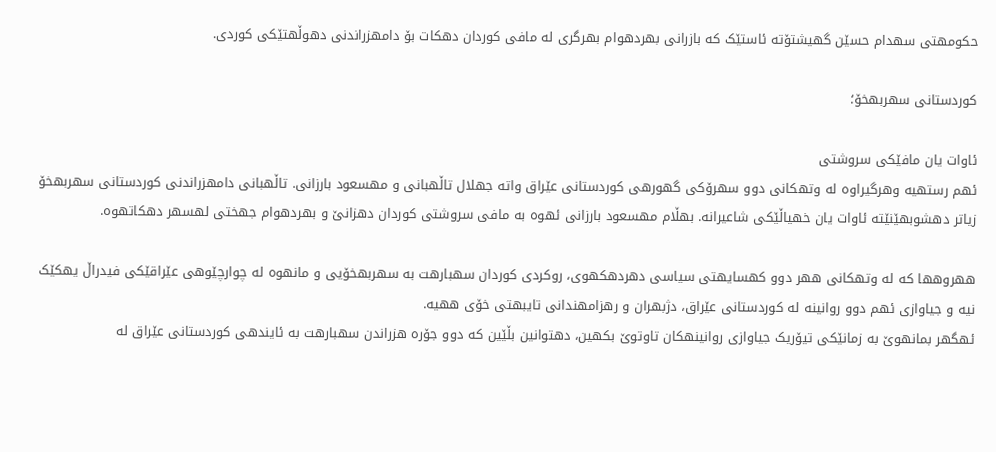حکومهتی سهدام حسێن گهیشتۆته ئاستێک که بازرانی بهردهوام بهرگری له مافی کوردان دهکات بۆ دامهزراندنی دهوڵهتێکی کوردی.

کوردستانی سهربهخۆ؛

ئاوات یان مافێکی سروشتی
ئهم رستهیه وهرگیراوه له وتهکانی دوو سهرۆکی گهورهی کوردستانی عێراق واته جهلال تاڵهبانی و مهسعود بارزانی. تاڵهبانی دامهزراندنی کوردستانی سهربهخۆ زیاتر دهشوبهێنێته ئاوات یان خهیاڵێکی شاعیرانه‌. بهڵام مهسعود بارزانی ئهوه به مافی سروشتی کوردان دهزانێ و بهردهوام جهختی لهسهر دهکاتهوه.

ههروهها که له وتهکانی ههر دوو کهسایهتی سیاسی دهردهکهوی، روکردی کوردان سهبارهت به سهربهخۆیی و مانهوه له چوارچێوهی عێراقێکی فیدراڵ یهکێک نیه و جیاوازی ئهم دوو روانینه له کوردستانی عێراق، دژبهران و رهزامهندانی تایبهتی خۆی ههیه.
ئهگهر بمانهوێ به زمانێکی تیۆریک جیاوازی روانینهکان تاوتوێ بکهین، دهتوانین بڵێین که دوو جۆره هزراندن سهبارهت به ئایندهی کوردستانی عێراق له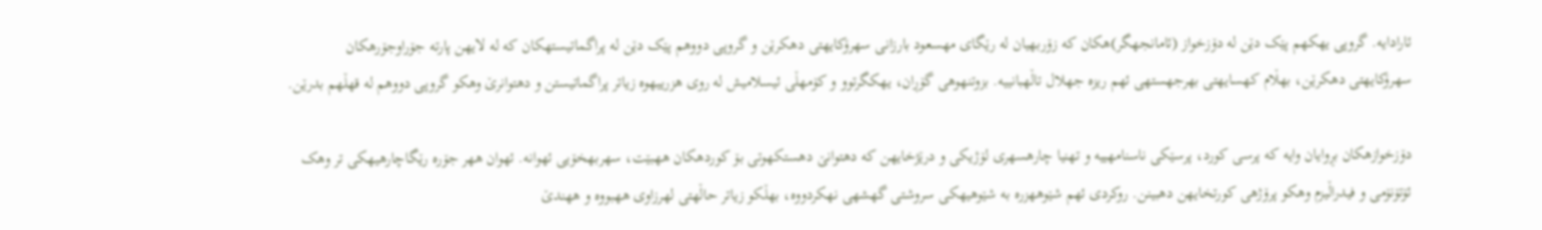ئارادایه‌. گروپی یهکهم پێک دێن له دۆزخواز (ئامانجهگر)هکان که زۆربهیان له رێگای مهسعود بارزانی سهرۆکایهتی دهکرێن و گروپی دووهم پێک دێن له پراگماتیستهکان که له لایهن پارته جۆراوجۆرهکان سهرۆکایهتی دهکرێن، بهڵام کهسایهتی بهرجهستهی ئهم ریزه جهلال تاڵهبانییه‌. بزوتنهوهی گۆڕان، یهکگرتوو و کۆمهڵی ئیسلامیش له روی هزرییهوه زیاتر پراگماتیستن و دهتوانرێ وهکو گروپی دووهم له قهڵهم بدرێن.

دۆزخوازهکان بڕوایان وایه که پرسی کورد، پرسێکی ناسنامهییه و تهنیا چارهسهری لۆژیکی و درێژخایهن که دهتوانێ دهستکهوتی بۆ کوردهکان ههبێت، سهربهخۆیی ئهوانه‌. ئهوان ههر جۆره رێگاچارهیهکی تر وهک ئۆتۆنۆمی و فیدراڵیزم وهکو پرۆژهی کورتخایهن دهبینن. روکردی ئهم شێوههزره به شێوهیهکی سروشتی گهشهی نهکردووه، بهڵکو زیاتر حاڵهتی لهرزاوی ههبووه و ههندێ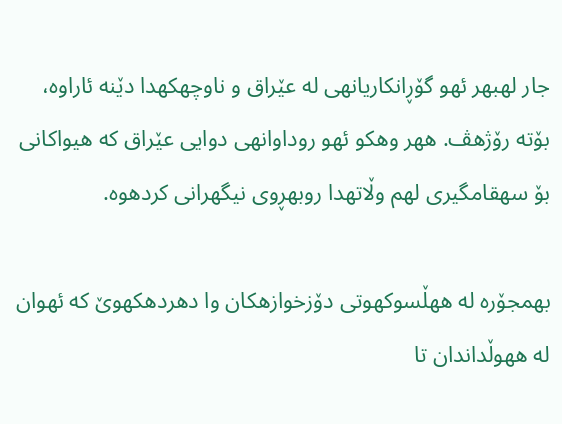جار لهبهر ئهو گۆڕانکاریانهی له عێراق و ناوچهکهدا دێنه ئاراوه، بۆته رۆژهڤ. ههر وهکو ئهو روداوانهی دوایی عێراق که هیواکانی بۆ سهقامگیری لهم وڵاتهدا روبهڕوی نیگهرانی کردهوه.

بهمجۆره له ههڵسوکهوتی دۆزخوازهکان وا دهردهکهوێ که ئهوان له ههوڵداندان تا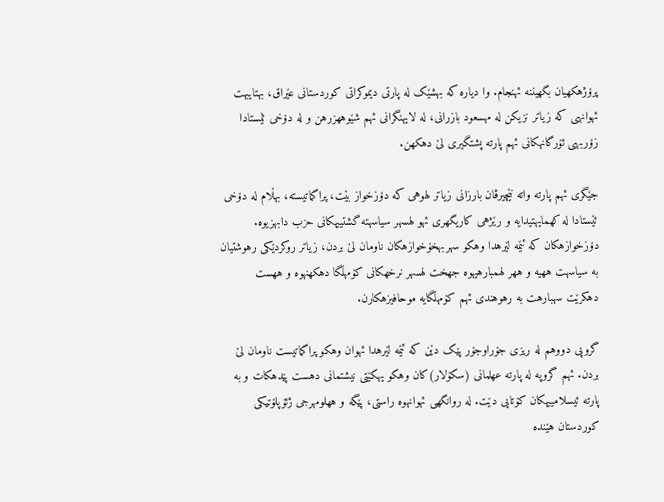پرۆژهکهیان بگهیننه ئهنجام. وا دیاره که بهشێک له پارتی دیموکراتی کوردستانی عێراق، بهتایبهت ئهوانهی که زیاتر نزیکن له مهسعود بازرانی، له لایهنگرانی ئهم شێوههزرهن و له دۆخی ئێستادا زۆربهی ئۆرگانهکانی ئهم پارته پشتگیری لێ دهکهن.

جێگری ئهم پارته واته نێچیرڤان بارزانی زیاتر لهوهی که دۆزخواز بێت، پراگماتیسته، بهڵام له دۆخی ئێستادا له کهمایهتیدایه و رێژهی کاریگهری ئهو لهسهر سیاسهته گشتییهکانی حزب دابهزیوه‌. دۆزخوازهکان که ئێمه لێرهدا وهکو سهربهخۆخوازهکان ناومان لێ بردن، زیاتر روکردێکی رهوشتیان به سیاسهت ههیه و ههر لهمبارهیهوه جهخت لهسهر نرخهکانی کۆمهڵگا دهکهنهوه و ههست دهکرێت سهبارهت به رهوهندی ئهم کۆمهڵگایه موحافیزهکارن.

گروپی دووهم له ریزی جۆراوجۆر پێک دێن که ئێمه لێرهدا ئهوان وهکو پراگماتیست ناومان لێ بردن. ئهم گروپه له پارته عهلمانی (سکۆلار)کان وهکو یهکێتی نیشتمانی دهست پێدهکات و به پارته ئیسلامییهکان کۆتایی دێت. له روانگهی ئهوانهوه راستی، پێگه و ههلومهرجی ژئۆپلۆتیکی کوردستان هێنده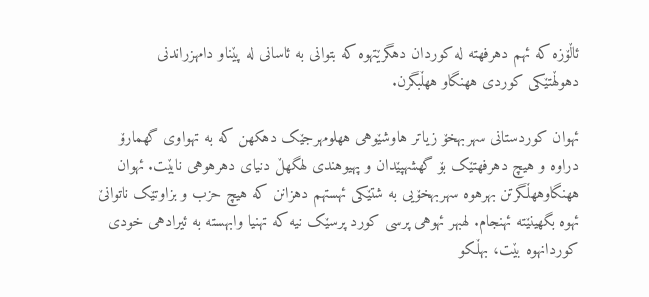ئاڵۆزه که ئهم دهرفهته له کوردان دهگرێتهوه که بتوانی به ئاسانی له پێناو دامهزراندنی دهوڵهتێکی کوردی ههنگاو ههڵبگرن.

ئهوان کوردستانی سهربهخۆ زیاتر هاوشێوهی ههلومهرجێک دهکهن که به تهواوی گهمارۆ دراوه و هیچ دهرفهتێک بۆ گهشهپێدان و پهیوهندی لهگهڵ دنیای دهرهوهی نابێت. ئهوان ههنگاوههڵگرتن بهرهوه سهربهخۆیی به شتێکی ئهستهم دهزانن که هیچ حزب و بزاوتێک ناتوانێ ئهوه بگهینێته ئهنجام. لهبهر ئهوهی پرسی کورد پرسێک نیه که تهنیا وابهسته به ئیرادهی خودی کوردانهوه بێت، بهڵکو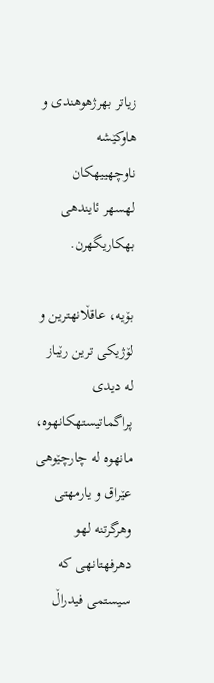زیاتر بهرژهوهندی و هاوکێشه ناوچهییهکان لهسهر ئایندهی بهکاریگهرن.

بۆیه، عاقڵانهترین و لۆژیکی ترین رێباز له دیدی پراگماتیستهکانهوه، مانهوه له چارچێوهی عێراق و یارمهتی وهرگرتنه لهو دهرفهتانهی که سیستمی فیدراڵ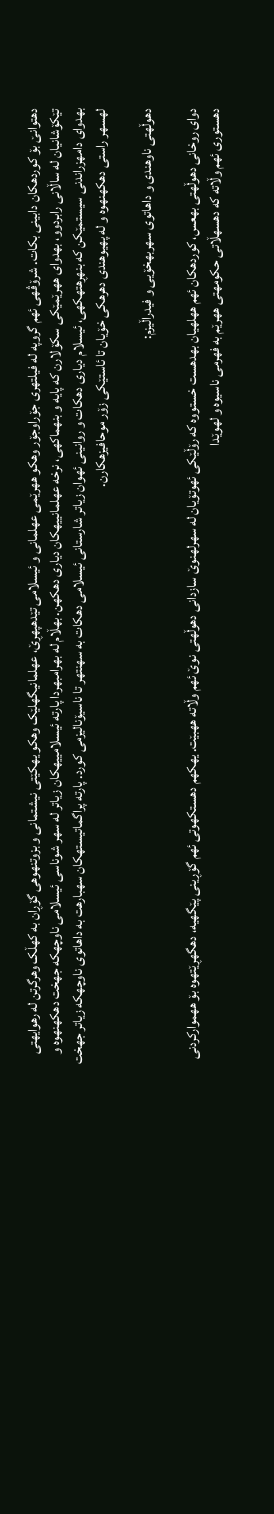دهتوانێ بۆ کوردهکان دابینی بکات. شرۆڤهی ئهم گروپه له فیلتهری جۆراوجۆر وهکو ههرێمی عهلمانی و ئیسلامی تێدهپهڕێ، عهلمانیگهلێک وهکو یهکێتی نیشتمانی و بزوتنهوهی گۆڕان به کهڵک وهرگرتن له رهوایهتی تێکۆشانیان له ساڵانی رابردوو، بهدوای ههرێمێکی سکۆلارن که پایه و بنهماکهی، نرخه عهلمانییهکان دیاری دهکهن. بهڵام له بهرامبهردا پارته ئیسلامییهکان زیاتر له سهر شوناسی ئیسلامی ناوچهکه جهخت دهکهنهوه و بهدوای دامهزراندنی سیستمێکن که بنهڕهتهکهی، ئیسلام دیاری دهکات و روانینی ئهوان زیاتر شارستانی ئیسلامی دهکات به سهنتهر تا ناسیۆنالیزمی کورد. پارته پراگماتیستهکان سهبارهت به داهاتوی ناوچهکه زیاتر جهخت لهسهر راستی دهکهنهوه و له پهیوهندی دهرهکی خۆیان تا ئاستێکی زۆر موحافیزهکارن.

دهوڵهتی ناوهندی و داهاتوی سهربهخۆیی و فیدراڵیزم:

دوای روخانی دهوڵهتی بهعس، کوردهکان ئهم ههلهیان بهدهست خستووه که رۆڵێکی ئهوتۆیان له سهرلهنوێ سازدانی دهوڵهتی نوێ ئهم وڵاته ههبێت. یهکهم دهستکهوتی ئهم گۆڕینی پێگهیه، دهگهڕێتهوه بۆ ههموارکردنی دهستوری ئهم وڵاته که دهسهڵاتی حکومهتی ههرێم به فهرمی ناسیوه و لهوێدا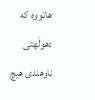هاتووه که دهوڵهتی ناوهندی هیچ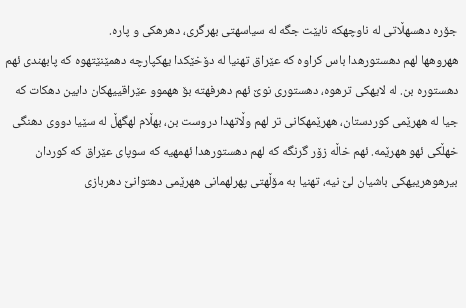جۆره دهسهڵاتی له ناوچهکه نابێت جگه له سیاسهتی بهرگری، دهرهکی و پاره.
ههروهها لهم دهستورهدا باس کراوه که عێراق تهنیا له دۆخێکدا یهکپارچه دهمێنێتهوه که پابهندی ئهم دهستوره بن. له لایهکی ترهوه، دهستوری نوێ ئهم دهرفهته بۆ ههموو عێراقییهکان دابین دهکات که جیا له ههرێمی کوردستان، ههرێمهکانی تر لهم وڵاتهدا دروست بن، بهڵام لهگهڵ له سێیا دووی دهنگی خهڵکی ئهو ههرێمه‌. ئهم خاڵه زۆر گرنگه که لهم دهستورهدا ئهمهیه که سوپای عێراق که کوردان بیرهوهرییهکی باشیان لێ نیه، تهنیا به مۆڵهتی پهرلهمانی ههرێمی دهتوانێ دهربازی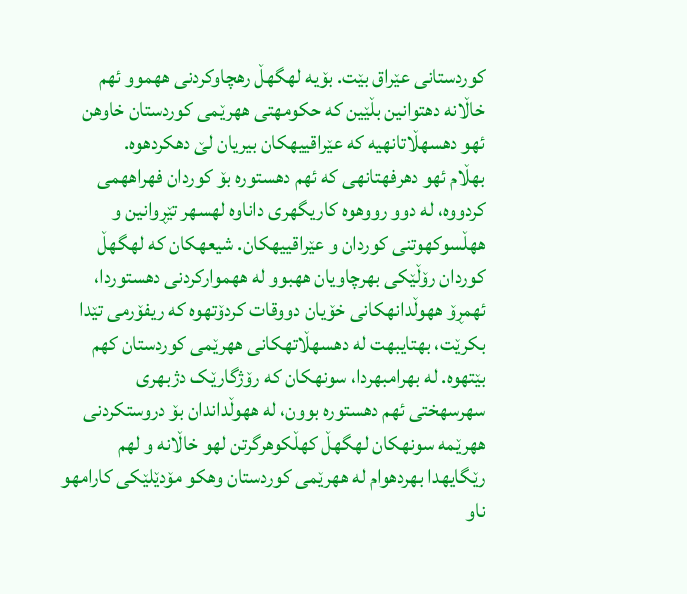کوردستانی عێراق بێت. بۆیه لهگهڵ رهچاوکردنی ههموو ئهم خاڵانه دهتوانین بڵێین که حکومهتی ههرێمی کوردستان خاوهن ئهو دهسهڵاتانهیه که عێراقییهکان بیریان لێ دهکردهوه.
بهڵام ئهو دهرفهتانهی که ئهم دهستوره بۆ کوردان فهراههمی کردووه، له دوو رووهوه کاریگهری داناوه لهسهر تێڕوانین و ههڵسوکهوتنی کوردان و عێراقییهکان. شیعهکان که لهگهڵ کوردان رۆڵێکی بهرچاویان ههبوو له ههموارکردنی دهستوردا، ئهمڕۆ ههوڵدانهکانی خۆیان دووقات کردۆتهوه که ریفۆرمی تێدا بکرێت، بهتایبهت له دهسهڵاتهکانی ههرێمی کوردستان کهم بێتهوه‌. له بهرامبهردا، سونهکان که رۆژگارێک دژبهری سهرسهختی ئهم دهستوره بوون، له ههوڵداندان بۆ دروستکردنی ههرێمه سونهکان لهگهڵ کهڵکوهرگرتن لهو خاڵانه و لهم رێگایهدا بهردهوام له ههرێمی کوردستان وهکو مۆدێلێکی کارامهو ناو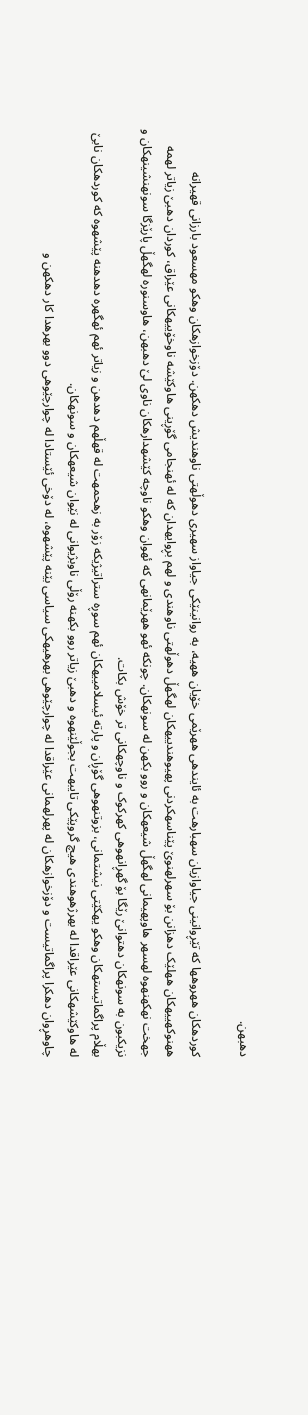دهبهن.

کوردهکان ههروهها که تێڕوانینی جیاوازیان سهبارهت به ئایندهی ههرێمی خۆیان ههیه، به روانینێکی جیاواز سهیری دهوڵهتی ناوهندیش دهکهن. دۆزخوازهکان وهکو مهسعود بارزانی قهیرانه ههنوکهییهکان ههلێک دهزانن بۆ سهرلهنوێ پێناسهکردنی پهیوهندییهکان لهگهڵ دهوڵهتی ناوهندی و لهم بڕوایهدان که له ئهنجامی گۆڕینی هاوکێشه ناوخۆییهکانی عێراق، کوردان دهبێ زیاتر لهمه جهخت نهکهنهوه لهسهر هاوپهیمانی لهگهڵ شیعهکان و روو بکهن له سونهکان. چونکه ئهو ههرێمانهی که ئهوان وهکو ناوچه کێشهدارهکان ناوی لێ دهبهن، هاوسنوره لهگهڵ پارێزگا سونهنشینهکان و نزیکبون به سونهکان دهتوانێ رێگا بۆ گهڕانهوهی کهرکوک و ناوچهکانی تر خۆش بکات.
بهڵام پراگماتیستهکان وهکو یهکێتی نیشتمانی، بزوتنهوهی گۆڕان و پارته ئیسلامییهکان ئهم سوڕه ستراتیژیکه زۆر به زهحمهت له قهڵهم دهدهن و زیاتر ئهم ئهگهره دهدهنه پێشهوه که کوردهکان نابێ له هاوکێشهکانی عێراقدا له بهرژهوهندی هیچ گروپێکی تایبهت بجوڵێنهوه و دهبێ زیاتر روو بکهنه رۆڵی ناوبژیوانی له نێوان شیعهکان و سونهکان.
چاوهڕوان دهکرا پراگماتیست و دۆزخوازهکان له پهرلهمانی عێراقدا له چوارچێوهی بهرهیهکی سیاسی بێنه پێشهوه، له دۆخی ئێستادا له چوارچێوهی دوو بهرهدا کار دهکهن و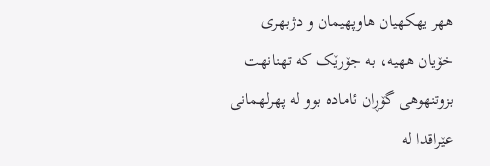ههر یهکهیان هاوپهیمان و دژبهری خۆیان ههیه، به جۆرێک که تهنانهت بزوتنهوهی گۆڕان ئاماده بوو له پهرلهمانی عێراقدا له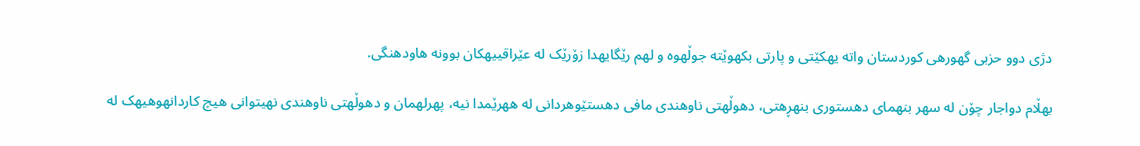دژی دوو حزبی گهورهی کوردستان واته یهکێتی و پارتی بکهوێته جوڵهوه و لهم رێگایهدا زۆرێک له عێراقییهکان بوونه هاودهنگی.

بهڵام دواجار چۆن له سهر بنهمای دهستوری بنهڕهتی، دهوڵهتی ناوهندی مافی دهستێوهردانی له ههرێمدا نیه، پهرلهمان و دهوڵهتی ناوهندی نهیتوانی هیچ کاردانهوهیهک له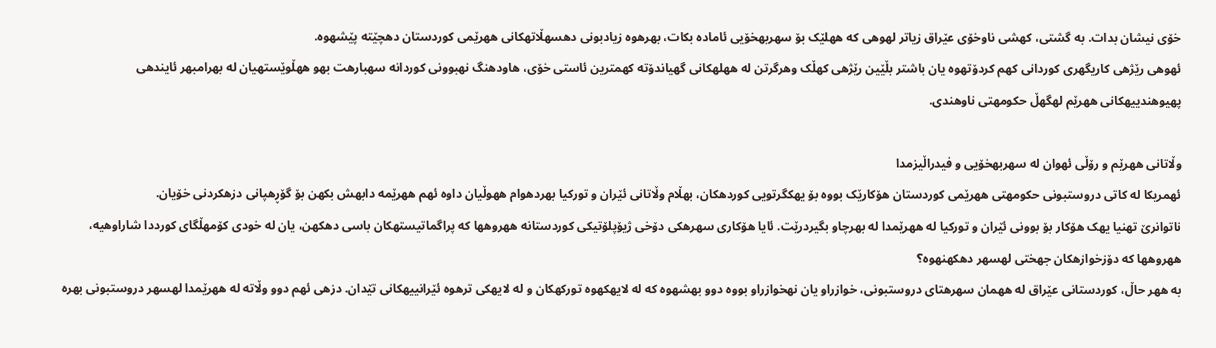خۆی نیشان بدات. به گشتی، کهشی ناوخۆی عێراق زیاتر لهوهی که ههلێک بۆ سهربهخۆیی ئاماده بکات، بهرهوه زیادبونی دهسهڵاتهکانی ههرێمی کوردستان دهچێته پێشهوه.
ئهوهی رێژهی کاریگهری کوردانی کهم کردۆتهوه یان باشتر بڵێین رێژهی کهڵک وهرگرتن له ههلهکانی گهیاندۆته کهمترین ئاستی خۆی، هاودهنگ نهبوونی کوردانه سهبارهت بهو ههڵوێستهیان له بهرامبهر ئایندهی پهیوهندییهکانی ههرێم لهگهڵ حکومهتی ناوهندی.

وڵاتانی ههرێم و رۆڵی ئهوان له سهربهخۆیی و فیدراڵیزمدا
ئهمریکا له کاتی دروستبونی حکومهتی ههرێمی کوردستان هۆکارێک بووه بۆ یهکگرتویی کوردهکان، بهڵام وڵاتانی ئێران و تورکیا بهردهوام ههوڵیان داوه ئهم ههرێمه دابهش بکهن بۆ گۆڕهپانی دزهکردنی خۆیان.
ناتوانرێ تهنیا یهک هۆکار بۆ بوونی ئێران و تورکیا له ههرێمدا له بهرچاو بگیردرێت. ئایا هۆکاری سهرهکی دۆخی ژیۆپلۆتیکی کوردستانه ههروهها که پراگماتیستهکان باسی دهکهن، یان له خودی کۆمهڵگای کورددا شاراوهیه، ههروهها که دۆزخوازهکان جهختی لهسهر دهکهنهوه؟
به ههر حاڵ، کوردستانی عێراق له ههمان سهرهتای دروستبونی، خوازراو یان نهخوازراو بووه دوو بهشهوه که له لایهکهوه تورکهکان و له لایهکی ترهوه ئێرانییهکانی تێدان. دزهی ئهم دوو وڵاته له ههرێمدا لهسهر دروستبونی بهره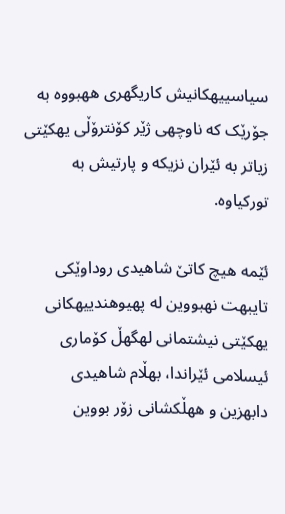سیاسییهکانیش کاریگهری ههبووه به جۆرێک که ناوچهی ژێر کۆنترۆڵی یهکێتی زیاتر به ئێران نزیکه و پارتیش به تورکیاوه.

ئێمه هیچ کاتێ شاهیدی روداوێکی تایبهت نهبووین له پهیوهندییهکانی یهکێتی نیشتمانی لهگهڵ کۆماری ئیسلامی ئێراندا، بهڵام شاهیدی دابهزین و ههڵکشانی زۆر بووین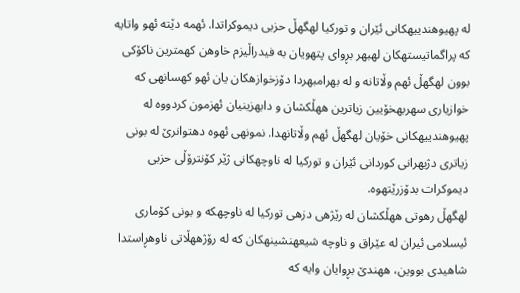له پهیوهندییهکانی ئێران و تورکیا لهگهڵ حزبی دیموکراتدا. ئهمه دێته ئهو واتایه که پراگماتیستهکان لهبهر بڕوای پتهویان به فیدراڵیزم خاوهن کهمترین ناکۆکی بوون لهگهڵ ئهم وڵاتانه و له بهرامبهردا دۆزخوازهکان یان ئهو کهسانهی که خوازیاری سهربهخۆیین زیاترین ههڵکشان و دابهزینیان ئهزمون کردووه له پهیوهندییهکانی خۆیان لهگهڵ ئهم وڵاتانهدا. نمونهی ئهوه دهتوانرێ له بونی زیاتری دژبهرانی کوردانی ئێران و تورکیا له ناوچهکانی ژێر کۆنترۆڵی حزبی دیموکرات بدۆزرێتهوه.
لهگهڵ رهوتی ههڵکشان له رێژهی دزهی تورکیا له ناوچهکه و بونی کۆماری ئیسلامی ئیران له عێراق و ناوچه شیعهنشینهکان که له رۆژههڵاتی ناوهڕاستدا شاهیدی بووین، ههندێ بڕوایان وایه که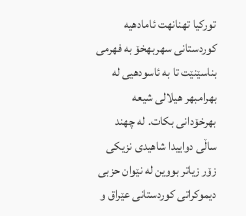تورکیا تهنانهت ئامادهیه کوردستانی سهربهخۆ به فهرمی بناسێنێت تا به ئاسودهیی له بهرامبهر هیلالی شیعه بهرخۆدانی بکات. له چهند ساڵی دواییدا شاهیدی نزیکی زۆر زیاتر بووین له نێوان حزبی دیموکراتی کوردستانی عێراق و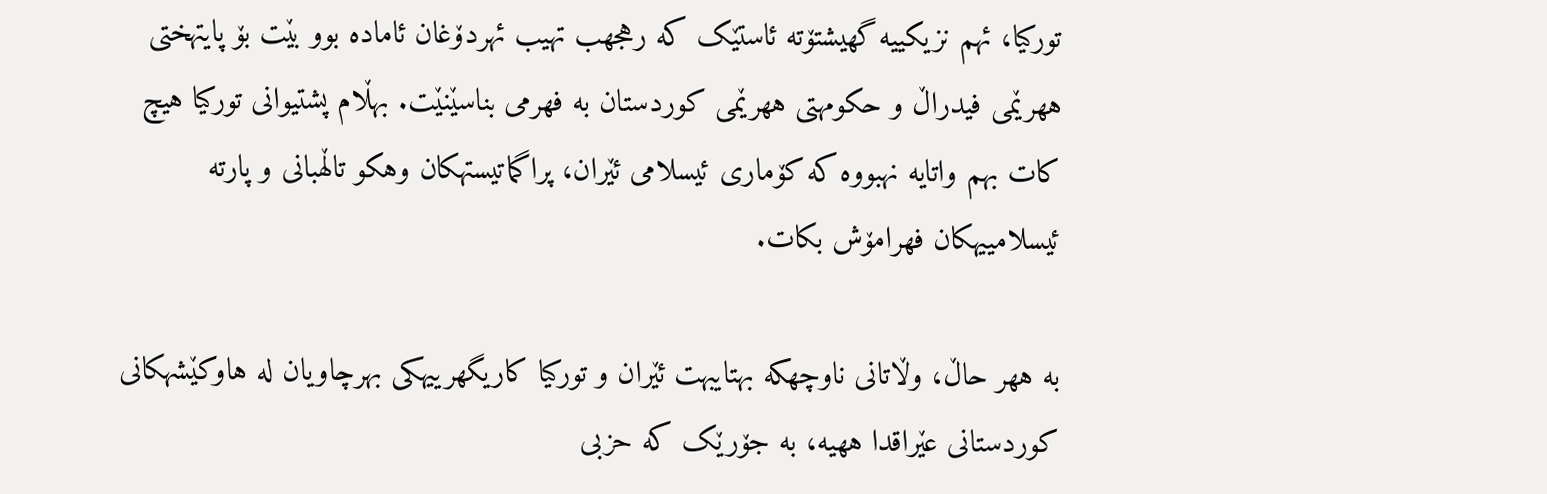تورکیا، ئهم نزیکییه گهیشتۆته ئاستێک که رهجهب تهیب ئهردۆغان ئاماده بوو بێت بۆ پایتهختی ههرێمی فیدراڵ و حکومهتی ههرێمی کوردستان به فهرمی بناسێنێت. بهڵام پشتیوانی تورکیا هیچ کات بهم واتایه نهبووه که کۆماری ئیسلامی ئێران، پراگماتیستهکان وهکو تاڵهبانی و پارته ئیسلامییهکان فهرامۆش بکات.

به ههر حاڵ، وڵاتانی ناوچهکه بهتایبهت ئێران و تورکیا کاریگهرییهکی بهرچاویان له هاوکێشهکانی کوردستانی عێراقدا ههیه، به جۆرێک که حزبی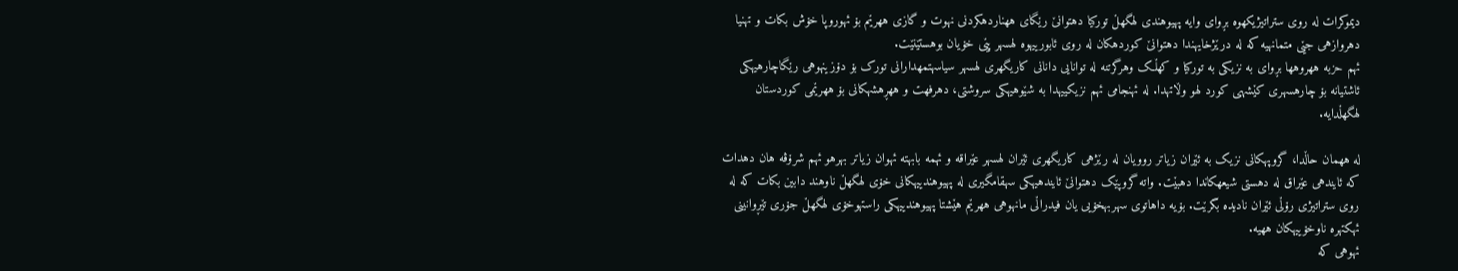دیموکرات له روی ستراتیژیکهوه بڕوای وایه پهیوهندی لهگهڵ تورکیا دهتوانێ رێگای ههناردهکردنی نهوت و گازی ههرێم بۆ ئهوروپا خۆش بکات و تهنیا دهروازهی جێی متمانهیه که له درێژخایهندا دهتوانێ کوردهکان له روی ئابورییهوه لهسهر پێی خۆیان بوهستێنێت.
ئهم حزبه ههروهها بڕوای به نزیکی به تورکیا و کهڵک وهرگرتنه له توانایی دانانی کاریگهری لهسهر سیاسهتمهدارانی تورک بۆ دۆزینهوهی رێگاچارهیهکی ئاشتیانه بۆ چارهسهری کێشهی کورد لهو وڵاتهدا. له ئهنجامی ئهم نزیکییهدا به شێوهیهکی سروشتی، دهرفهت و ههڕهشهکانی بۆ ههرێمی کوردستان لهگهڵدایه.

له ههمان حاڵدا، گروپهکانی نزیک به ئێران زیاتر روویان له رێژهی کاریگهری ئێران لهسهر عێراقه و ئهمه بابهته ئهوان زیاتر بهرهو ئهم شرۆڤه هان دهدات که ئایندهی عێراق له دهستی شیعهکاندا دهبێت. واته گروپێک دهتوانێ ئایندهیهکی سهقامگیری له پهیوهندییهکانی خۆی لهگهڵ ناوهند دابین بکات که له روی ستراتیژی رۆڵی ئێران نادیده بگرێت. بۆیه داهاتوی سهربهخۆیی یان فیدراڵی مانهوهی ههرێم هێشتا پهیوهندییهکی راستهوخۆی لهگهڵ جۆری تێڕوانینی ئهکتهره ناوخۆییهکان ههیه.
ئهوهی که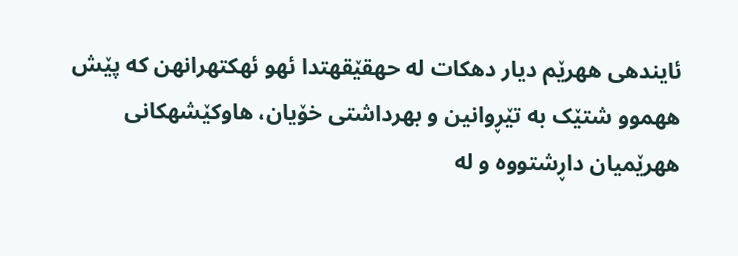ئایندهی ههرێم دیار دهکات له حهقێقهتدا ئهو ئهکتهرانهن که پێش ههموو شتێک به تێڕوانین و بهرداشتی خۆیان، هاوکێشهکانی ههرێمیان داڕشتووه و له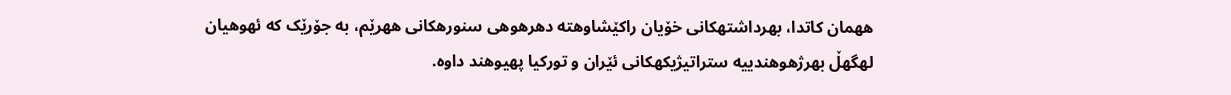ههمان کاتدا، بهرداشتهکانی خۆیان راکێشاوهته دهرهوهی سنورهکانی ههرێم، به جۆرێک که ئهوهیان لهگهڵ بهرژهوهندییه ستراتیژیکهکانی ئێران و تورکیا پهیوهند داوه.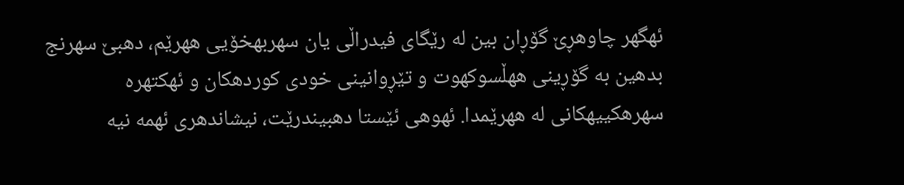ئهگهر چاوهڕێ گۆڕان بین له رێگای فیدراڵی یان سهربهخۆیی ههرێم، دهبێ سهرنج بدهین به گۆڕینی ههڵسوکهوت و تێڕوانینی خودی کوردهکان و ئهکتهره سهرهکییهکانی له ههرێمدا. ئهوهی ئێستا دهبیندرێت، نیشاندهری ئهمه نیه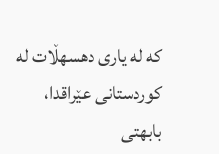که له یاری دهسهڵات له کوردستانی عێراقدا، بابهتی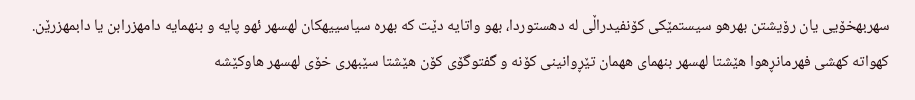سهربهخۆیی یان رۆیشتن بهرهو سیستمێکی کۆنفیدراڵی له دهستوردا، بهو واتایه دێت که بهره سیاسییهکان لهسهر ئهو پایه و بنهمایه دامهزرابن یا دابمهزرێن. کهواته کهشی فهرمانڕهوا هێشتا لهسهر بنهمای ههمان تێڕوانینی کۆنه و گفتوگۆی کۆن هێشتا سێبهری خۆی لهسهر هاوکێشه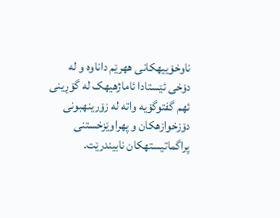ناوخۆییهکانی ههرێم داناوه و له دۆخی ئێستادا ئاماژهیهک له گۆڕینی ئهم گفتوگۆیه واته له زۆرینهبونی دۆزخوازهکان و پهراوێزخستنی پراگماتیستهکان نابیندرێت.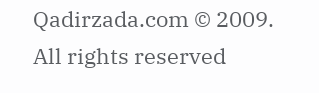Qadirzada.com © 2009. All rights reserved